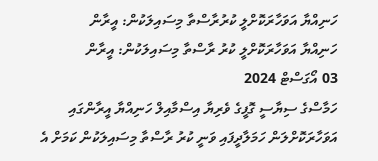ހަނިއްޔާ އަވަހާރަކޮށްލީ ކުރުރާސްތާ މިސައިލަކުން: އީރާން
ހަނިއްޔާ އަވަހާރަކޮށްލީ ކުރު ރާސްތާ މިސައިލަކުން: އީރާން
03 އޯގަސްޓް 2024
ހަމާސްގެ ސިޔާސީ ގޮފީގެ ވެރިޔާ އިސްމާއިލް ހަނިއްޔާ އީރާންގައި އަވަހާރަކޮށްލަން ހަމަލާދީފައި ވަނީ ކުރު ރާސްތާ މިސައިލަކުން ކަމަށް އެ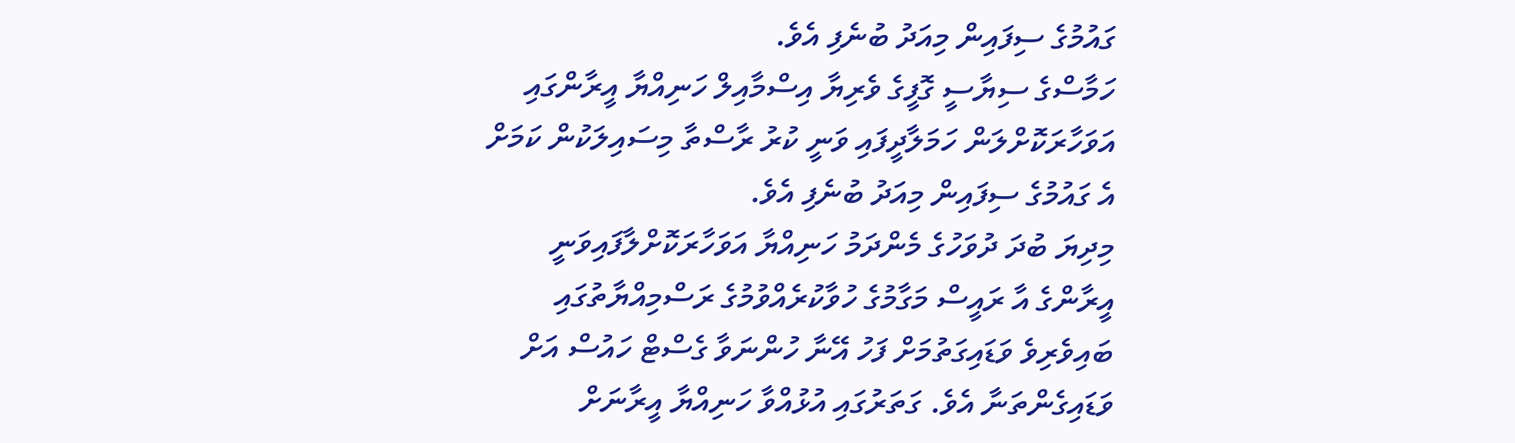ގައުމުގެ ސިފައިން މިއަދު ބުނެފި އެވެ.
ހަމާސްގެ ސިޔާސީ ގޮފީގެ ވެރިޔާ އިސްމާއިލް ހަނިއްޔާ އީރާންގައި އަވަހާރަކޮށްލަން ހަމަލާދީފައި ވަނީ ކުރު ރާސްތާ މިސައިލަކުން ކަމަށް އެ ގައުމުގެ ސިފައިން މިއަދު ބުނެފި އެވެ.
މިދިޔަ ބުދަ ދުވަހުގެ މެންދަމު ހަނިއްޔާ އަވަހާރަކޮށްލާފައިވަނީ އީރާންގެ އާ ރައީސް މަގާމުގެ ހުވާކުރެއްވުމުގެ ރަސްމިއްޔާތުގައި ބައިވެރިވެ ވަޑައިގަތުމަށް ފަހު އޭނާ ހުންނަވާ ގެސްޓް ހައުސް އަށް ވަޑައިގެންތަނާ އެވެ. ގަތަރުގައި އުޅުއްވާ ހަނިއްޔާ އީރާނަށް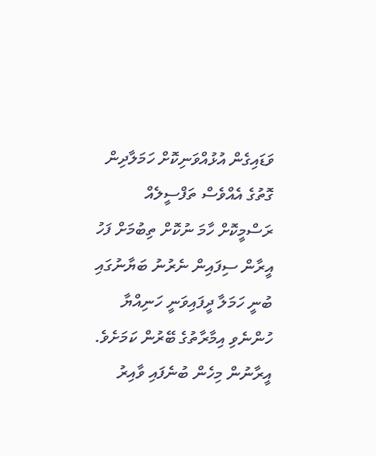ވަޑައިގެން އުޅުއްވަނިކޮށް ހަމަލާދިން ގޮތުގެ އެއްވެސް ތަފްސީލެއް ރަސްމީކޮށް ހާމަ ނުކޮށް ތިބުމަށް ފަހު އީރާން ސިފައިން ނެރުނު ބަޔާނުގައި ބުނީ ހަމަލާ ދީފައިވަނީ ހަނިއްޔާ ހުންނެވި އިމާރާތުގެ ބޭރުން ކަމަށެވެ.
އީރާނުން މިހެން ބުނެފައި ވާއިރު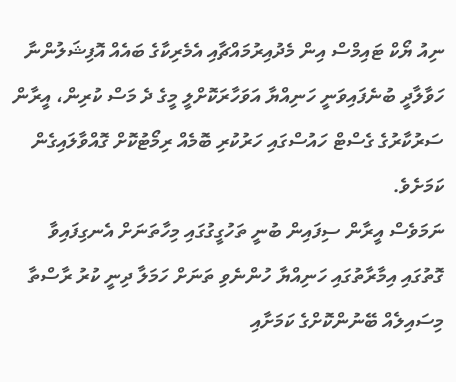ނިއު ޔޯކް ޓައިމްސް އިން މެދުއިރުމައްޗާއި އެމެރިކާގެ ބައެއް އޮފިޝަލުންނާ ހަވާލާދީ ބުނެފައިވަނީ ހަނިއްޔާ އަވަހާރަކޮށްލީ މީގެ ދެ މަސް ކުރިން، އީރާން ސަރުކާރުގެ ގެސްޓް ހައުސްގައި ހަރުކުރި ބޮމެއް ރިމޯޓުކޮށް ގޮއްވާލައިގެން ކަމަށެވެ.
ނަމަވެސް އީރާން ސިފައިން ބުނީ ތަހުގީގުގައި މިހާތަނަށް އެނގިފައިވާ ގޮތުގައި އިމާރާތުގައި ހަނިއްޔާ ހުންނެވި ތަނަށް ހަމަލާ ދިނީ ކުރު ރާސްތާ މިސައިލެއް ބޭނުންކޮށްގެ ކަމަށާއި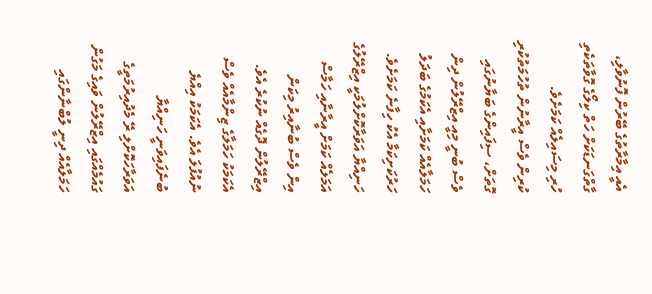އެއީ އިމާރާތުގެ ބޭރުން ފޮނުވާލި، ގާތްގަނޑަކަށް ހަތް ކިލޯގެ ގޮވާތަކެތި ހުރި މިސައިލެއް ކަމަށެވެ.
ކުރިން ވެސް އީރާނުން ތުހުމަތުކުރި ގޮތަށް، ސިފައިންގެ ބަޔާނުގައި ވެސް ބުނީ މިއީ އިޒްރޭލުން ދިން ހަމަލާއެއް ކަމަށާއި އެކަމުގެ ބަދަލު ހަރުކަށިކަމާ އެކު ހިފާނެ ކަމަށެވެ.
ހަނިއްޔާ އަވަރާކޮށްލުމަކީ އިޒްރޭލުގެ އަމަލެއް ކަމަށް އީރާނާއި ހަމާސް އިން ވެސް ބުނާއިރު މިކަން އިޒްރޭލުން ދޮގެއް ނުކުރެ އެވެ. އެކަމަކު ހަމަލާގެ ޒިންމާއެއް ވެސް ނުއުފުލަ އެވެ. އެކަމަކު އިއްޔެ ބުނެފައިވަނީ ހަނިއްޔާ އަވަރާހަކޮށްލި ރޭ މެދުއިރުމަތީގެ ގައުމެއްގައި އިޒްރޭލުން ވައިގެ މަގުން ހަމަލާއެއް ދިނީ ލުބްނާންގައި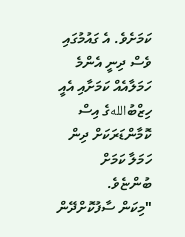ކަމަށެވެ. އެ ގައުމުގައި ވެސް ދިނީ އެންމެ ހަމަލާއެއް ކަމަށާއި އެއީ ހިޒްބުاللهގެ އިސް ކޮމާންޑަރަކަށް ދިން ހަމަލާ ކަމަށް ބުންޏެވެ.
"މިކަން ސާފުކޮށްދޭން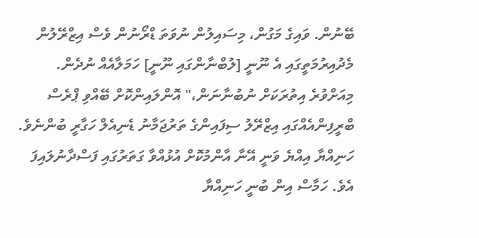ބޭނުން. ވައިގެ މަގުން، މިސައިލުން ނުވަތަ ޑްރޯނުން ވެސް އިޒްރޭލުން މެދުއިރުމަތީގައި އެ ނޫނީ [ލުބްނާންގައި ނޫނީ] ހަމަލާއެއް ނުދެން. މިއަށްވުރެ އިތުރަކަށް ނުބުނާނަން،" އޮންލައިންކޮށް ބޭއްވި ޕްރެސް ބްރީފިންއެއްގައި އިޒްރޭލު ސިފައިންގެ ތަރުޖަމާނު ޑެނިއެލް ހަގާރީ ބުންނެވެ.
ހަނިއްޔާ އިއްޔެ ވަނީ އޭނާ އާންމުކޮށް އުޅުއްވާ ގަތަރުގައި ފަސްދާނުލައިފަ އެވެ. ހަމާސް އިން ބުނީ ހަނިއްޔާ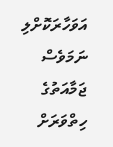އަވަހާރަކޮށްލި ނަމަވެސް ޖަމާއަތުގެ ހިތްވަރަށް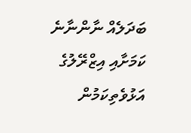ބަދަލެއް ނާންނާނެ ކަމަށާއި އިޒްރޭލުގެ އަޅުވެތިކަމުން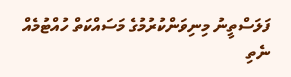ފަލަސްތީނު މިނިވަންކުރުމުގެ މަސައްކަތް ހުއްޓުމެއް ނެތި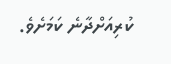ކުރިއަށްދާނެ ކަމަށެވެ.